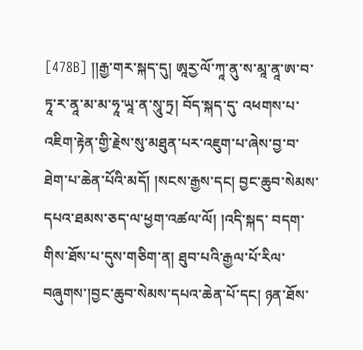[478B] །།རྒྱ་གར་སྐད་དུ། ཨཱརྱ་ལོ་ཀཱ་ནུ་ས་མཱ་ནཱ་ཨ་བ་ཏཱ་ར་ནཱ་མ་མ་ཧཱ་ཡཱ་ན་སཱུ་ཏྲ། བོད་སྐད་དུ་ འཕགས་པ་འཇིག་རྟེན་གྱི་རྗེས་སུ་མཐུན་པར་འཇུག་པ་ཞེས་བྱ་བ་ཐེག་པ་ཆེན་པོའི་མདོ། །སངས་རྒྱས་དང། བྱང་ཆུབ་སེམས་དཔའ་ཐམས་ཅད་ལ་ཕྱག་འཚལ་ལོ། །འདི་སྐད་ བདག་གིས་ཐོས་པ་དུས་གཅིག་ན། ཐུབ་པའི་རྒྱལ་པོ་རིལ་བཞུགས་།བྱང་ཆུབ་སེམས་དཔའ་ཆེན་པོ་དང། ཉན་ཐོས་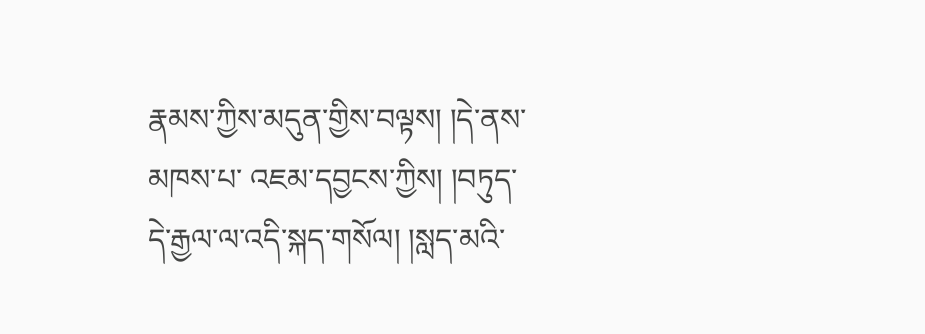རྣམས་ཀྱིས་མདུན་གྱིས་བལྟས། །དེ་ནས་མཁས་པ་ འཇམ་དབྱངས་ཀྱིས། །བཏུད་དེ་རྒྱལ་ལ་འདི་སྐད་གསོལ། །སླད་མའི་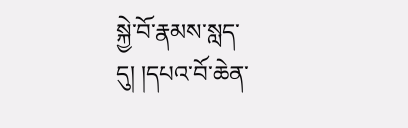སྐྱེ་བོ་རྣམས་སླད་དུ། །དཔའ་བོ་ཆེན་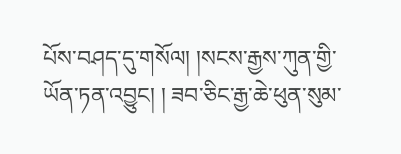པོས་བཤད་དུ་གསོལ། །སངས་རྒྱས་ཀུན་གྱི་ཡོན་ཏན་འབྱུང། ། ཟབ་ཅིང་རྒྱ་ཆེ་ཕུན་སུམ་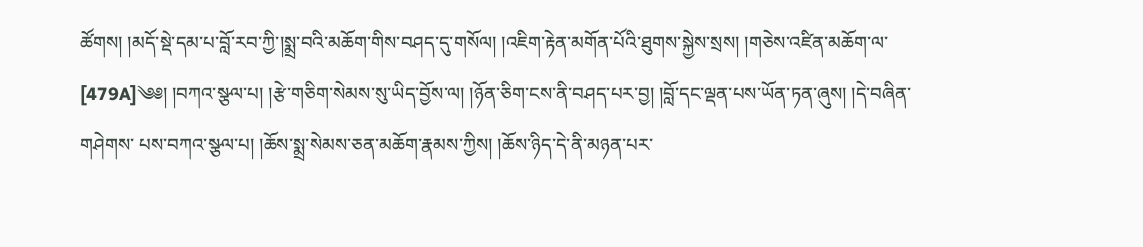ཚོགས། །མདོ་སྡེ་དམ་པ་བློ་རབ་ཀྱི་།སྨྲ་བའི་མཆོག་གིས་བཤད་དུ་གསོལ། །འཇིག་རྟེན་མགོན་པོའི་ཐུགས་སྐྱེས་སྲས། །གཅེས་འཛིན་མཆོག་ལ་ [479A]༄༅། །བཀའ་སྩལ་པ། །རྩེ་གཅིག་སེམས་སུ་ཡིད་བྱོས་ལ། །ཉོན་ཅིག་ངས་ནི་བཤད་པར་བྱ། །བློ་དང་ལྡན་པས་ཡོན་ཏན་ཞུས། །དེ་བཞིན་གཤེགས་ པས་བཀའ་སྩལ་པ། །ཆོས་སྨྲ་སེམས་ཅན་མཆོག་རྣམས་ཀྱིས། །ཆོས་ཉིད་དེ་ནི་མཉན་པར་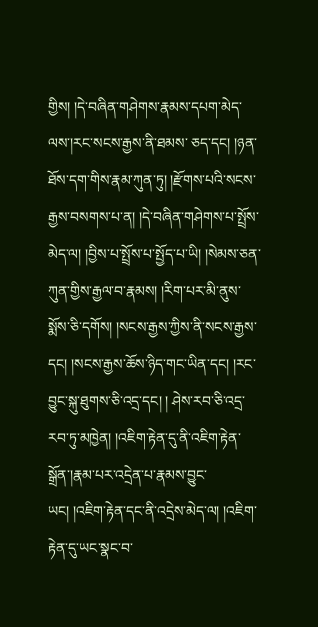གྱིས། །དེ་བཞིན་གཤེགས་རྣམས་དཔག་མེད་ལས་།རང་སངས་རྒྱས་ནི་ཐམས་ ཅད་དང། །ཉན་ཐོས་དག་གིས་རྣམ་ཀུན་ཏུ། །རྫོགས་པའི་སངས་རྒྱས་བསགས་པ་ན། །དེ་བཞིན་གཤེགས་པ་སྤྲོས་མེད་ལ། །བྱིས་པ་སྤྲོས་པ་སྤྱོད་པ་ཡི། །སེམས་ཅན་ ཀུན་གྱིས་རྒྱལ་བ་རྣམས། །རིག་པར་མི་ནུས་སྨོས་ཅི་དགོས། །སངས་རྒྱས་ཀྱིས་ནི་སངས་རྒྱས་དང། །སངས་རྒྱས་ཆོས་ཉིད་གང་ཡིན་དང། །རང་བྱུང་སྐུ་ཐུགས་ཅི་འདྲ་དང། ། ཤེས་རབ་ཅི་འདྲ་རབ་ཏུ་མཁྱེན། །འཇིག་རྟེན་དུ་ནི་འཇིག་རྟེན་སྒྲོན་།རྣམ་པར་འདྲེན་པ་རྣམས་བྱུང་ཡང། །འཇིག་རྟེན་དང་ནི་འདྲེས་མེད་ལ། །འཇིག་རྟེན་དུ་ཡང་སྣང་བ་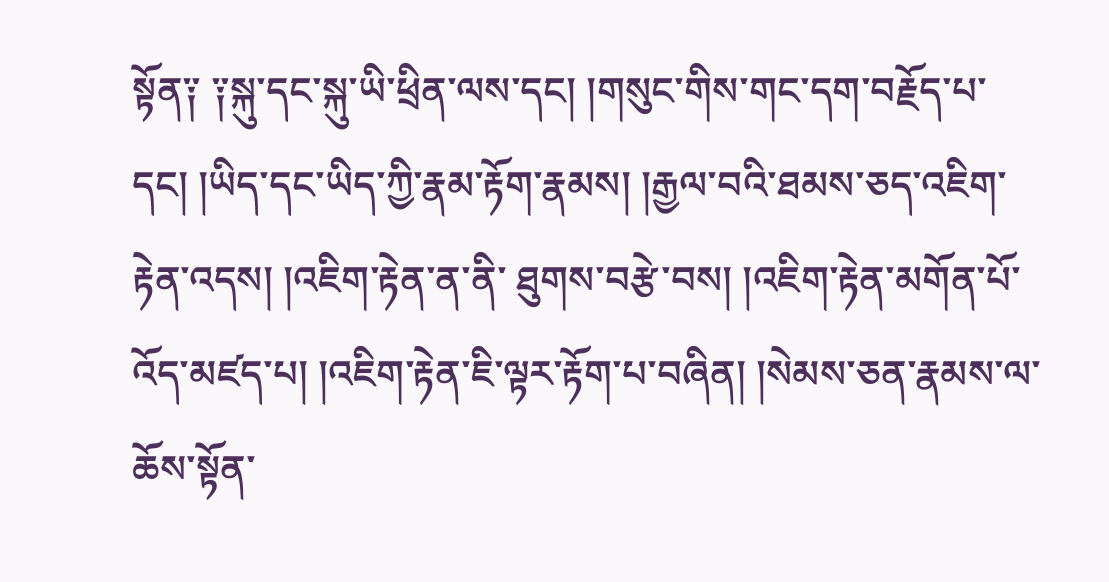སྟོན༑ ༑སྐུ་དང་སྐུ་ཡི་ཕྲིན་ལས་དང། །གསུང་གིས་གང་དག་བརྗོད་པ་དང། །ཡིད་དང་ཡིད་ཀྱི་རྣམ་རྟོག་རྣམས། །རྒྱལ་བའི་ཐམས་ཅད་འཇིག་རྟེན་འདས། །འཇིག་རྟེན་ན་ནི་ ཐུགས་བརྩེ་བས། །འཇིག་རྟེན་མགོན་པོ་འོད་མཛད་པ། །འཇིག་རྟེན་ཇི་ལྟར་རྟོག་པ་བཞིན། །སེམས་ཅན་རྣམས་ལ་ཆོས་སྟོན་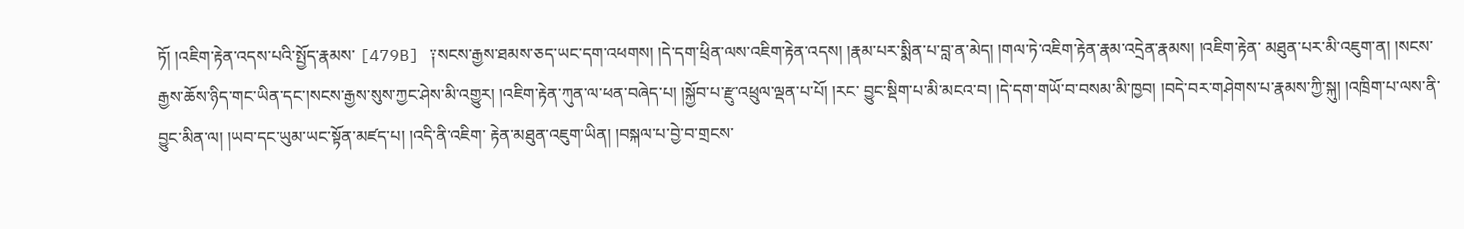ཏོ། །འཇིག་རྟེན་འདས་པའི་སྤྱོད་རྣམས་ [479B] ༑སངས་རྒྱས་ཐམས་ཅད་ཡང་དག་འཕགས། །དེ་དག་ཕྲིན་ལས་འཇིག་རྟེན་འདས། །རྣམ་པར་སྨིན་པ་བླ་ན་མེད། །གལ་ཏེ་འཇིག་རྟེན་རྣམ་འདྲེན་རྣམས། །འཇིག་རྟེན་ མཐུན་པར་མི་འཇུག་ན། །སངས་རྒྱས་ཆོས་ཉིད་གང་ཡིན་དང་།སངས་རྒྱས་སུས་ཀྱང་ཤེས་མི་འགྱུར། །འཇིག་རྟེན་ཀུན་ལ་ཕན་བཞེད་པ། །སྐྱོབ་པ་རྫུ་འཕྲུལ་ལྡན་པ་པོ། །རང་ བྱུང་སྡིག་པ་མི་མངའ་བ། །དེ་དག་གཡོ་བ་བསམ་མི་ཁྱབ། །བདེ་བར་གཤེགས་པ་རྣམས་ཀྱི་སྐུ། །འཁྲིག་པ་ལས་ནི་བྱུང་མིན་ལ། །ཡབ་དང་ཡུམ་ཡང་སྟོན་མཛད་པ། །འདི་ནི་འཇིག་ རྟེན་མཐུན་འཇུག་ཡིན། །བསྐལ་པ་བྱེ་བ་གྲངས་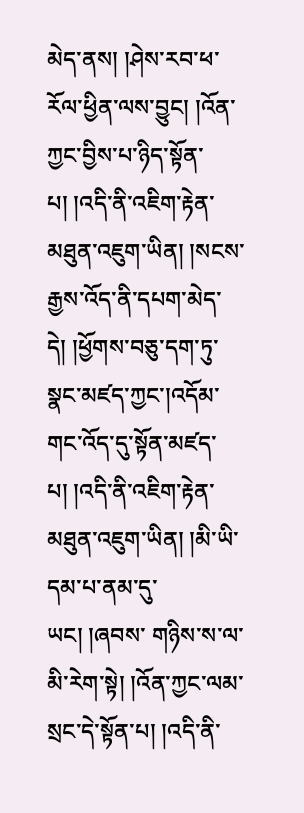མེད་ནས། །ཤེས་རབ་ཕ་རོལ་ཕྱིན་ལས་བྱུང། །འོན་ཀྱང་བྱིས་པ་ཉིད་སྟོན་པ། །འདི་ནི་འཇིག་རྟེན་མཐུན་འཇུག་ཡིན། །སངས་ རྒྱས་འོད་ནི་དཔག་མེད་དེ། །ཕྱོགས་བཅུ་དག་ཏུ་སྣང་མཛད་ཀྱང་།འདོམ་གང་འོད་དུ་སྟོན་མཛད་པ། །འདི་ནི་འཇིག་རྟེན་མཐུན་འཇུག་ཡིན། །མི་ཡི་དམ་པ་ནམ་དུ་ཡང། །ཞབས་ གཉིས་ས་ལ་མི་རེག་སྟེ། །འོན་ཀྱང་ལམ་སྲང་དེ་སྟོན་པ། །འདི་ནི་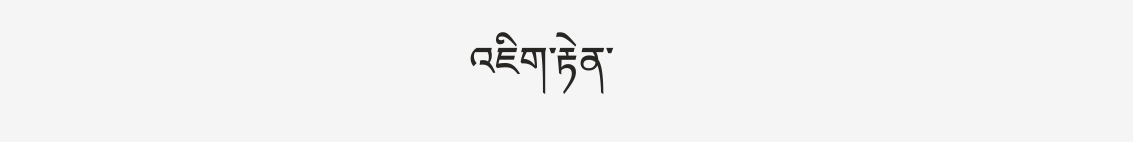འཇིག་རྟེན་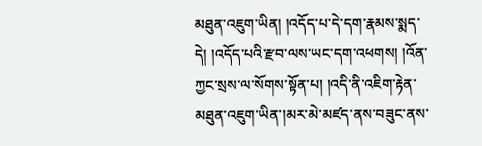མཐུན་འཇུག་ཡིན། །འདོད་པ་དེ་དག་རྣམས་སྨད་དེ། །འདོད་པའི་རྫབ་ལས་ཡང་དག་འཕགས། །འོན་ ཀྱང་སྲས་ལ་སོགས་སྟོན་པ། །འདི་ནི་འཇིག་རྟེན་མཐུན་འཇུག་ཡིན་།མར་མེ་མཛད་ནས་བཟུང་ནས་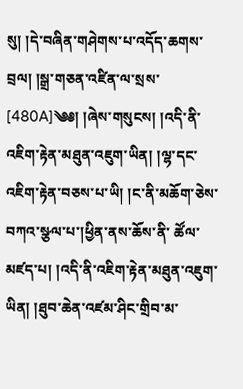སུ། །དེ་བཞིན་གཤེགས་པ་འདོད་ཆགས་བྲལ། །སྒྲ་གཅན་འཛིན་ལ་སྲས་ [480A]༄༅། །ཞེས་གསུངས། །འདི་ནི་འཇིག་རྟེན་མཐུན་འཇུག་ཡིན། །ལྷ་དང་འཇིག་རྟེན་བཅས་པ་ཡི། །ང་ནི་མཆོག་ཅེས་བཀའ་སྩལ་པ་།ཕྱིན་ནས་ཆོས་ནི་ ཚོལ་མཛད་པ། །འདི་ནི་འཇིག་རྟེན་མཐུན་འཇུག་ཡིན། །ཐུབ་ཆེན་འཛམ་ཤིང་གྲིབ་མ་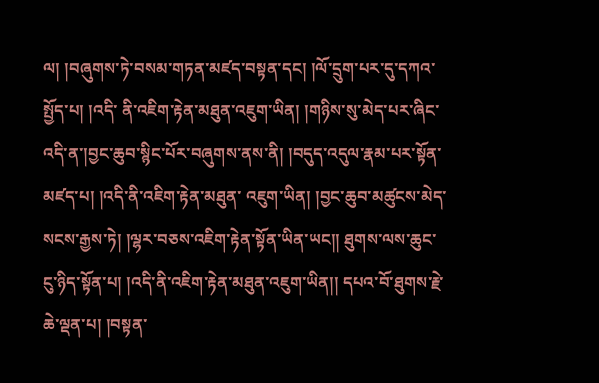ལ། །བཞུགས་ཏེ་བསམ་གཏན་མཛད་བསྟན་དང། །ལོ་དྲུག་པར་དུ་དཀའ་སྤྱོད་པ། །འདི་ ནི་འཇིག་རྟེན་མཐུན་འཇུག་ཡིན། །གཉིས་སུ་མེད་པར་ཞིང་འདི་ན་།བྱང་ཆུབ་སྙིང་པོར་བཞུགས་ནས་ནི། །བདུད་འདུལ་རྣམ་པར་སྟོན་མཛད་པ། །འདི་ནི་འཇིག་རྟེན་མཐུན་ འཇུག་ཡིན། །བྱང་ཆུབ་མཚུངས་མེད་སངས་རྒྱས་ཏེ། །ལྷར་བཅས་འཇིག་རྟེན་སྟོན་ཡིན་ཡང།། ཐུགས་ལས་ཆུང་ངུ་ཉིད་སྟོན་པ། །འདི་ནི་འཇིག་རྟེན་མཐུན་འཇུག་ཡིན།། དཔའ་བོ་ཐུགས་རྗེ་ཆེ་ལྡན་པ། །བསྟན་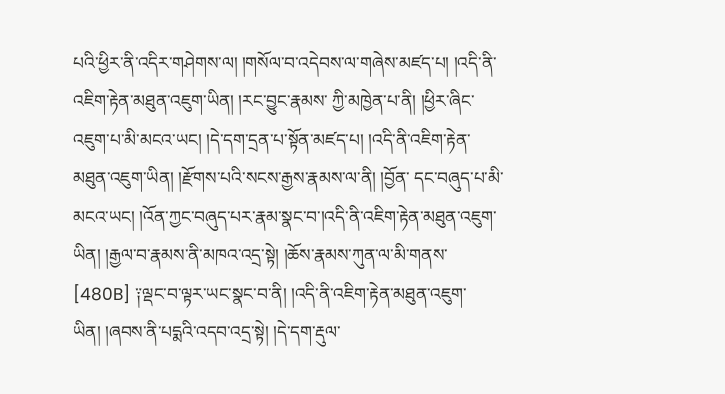པའི་ཕྱིར་ནི་འདིར་གཤེགས་ལ། །གསོལ་བ་འདེབས་ལ་གཞེས་མཛད་པ། །འདི་ནི་འཇིག་རྟེན་མཐུན་འཇུག་ཡིན། །རང་བྱུང་རྣམས་ ཀྱི་མཁྱེན་པ་ནི། །ཕྱིར་ཞིང་འཇུག་པ་མི་མངའ་ཡང། །དེ་དག་དྲན་པ་སྟོན་མཛད་པ། །འདི་ནི་འཇིག་རྟེན་མཐུན་འཇུག་ཡིན། །རྫོགས་པའི་སངས་རྒྱས་རྣམས་ལ་ནི། །བྱོན་ དང་བཞུད་པ་མི་མངའ་ཡང། །འོན་ཀྱང་བཞུད་པར་རྣམ་སྣང་བ་།འདི་ནི་འཇིག་རྟེན་མཐུན་འཇུག་ཡིན། །རྒྱལ་བ་རྣམས་ནི་མཁའ་འདྲ་སྟེ། །ཆོས་རྣམས་ཀུན་ལ་མི་གནས་ [480B] ༑ལྡང་བ་ལྟར་ཡང་སྣང་བ་ནི། །འདི་ནི་འཇིག་རྟེན་མཐུན་འཇུག་ཡིན། །ཞབས་ནི་པདྨའི་འདབ་འདྲ་སྟེ། །དེ་དག་རྡུལ་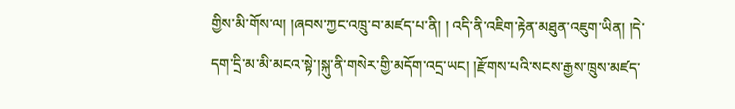གྱིས་མི་གོས་ལ། །ཞབས་ཀྱང་འཁྲུ་བ་མཛད་པ་ནི། ། འདི་ནི་འཇིག་རྟེན་མཐུན་འཇུག་ཡིན། །དེ་དག་དྲི་མ་མི་མངའ་སྟེ་།སྐུ་ནི་གསེར་གྱི་མདོག་འདྲ་ཡང། །རྫོགས་པའི་སངས་རྒྱས་ཁྲུས་མཛད་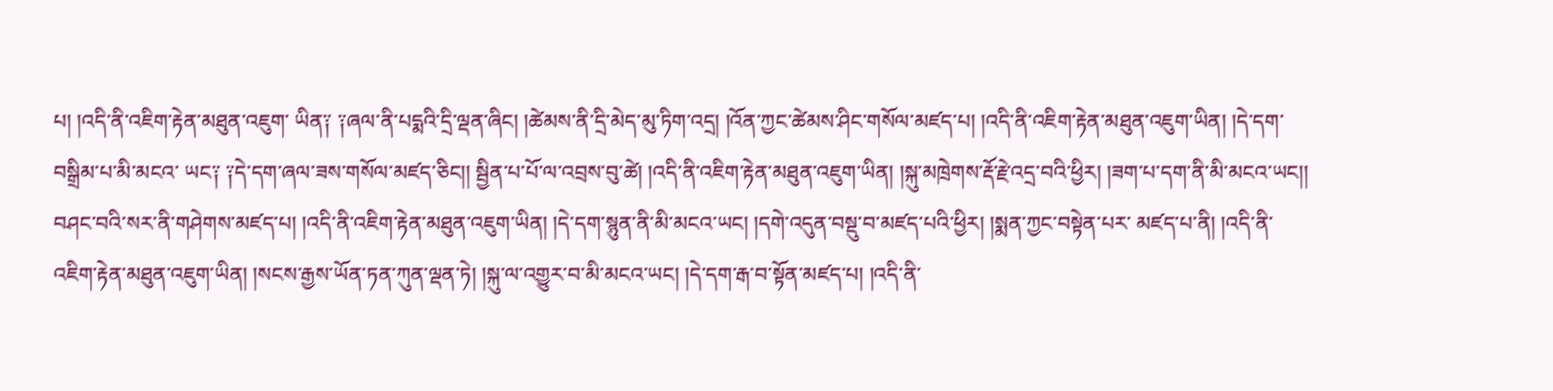པ། །འདི་ནི་འཇིག་རྟེན་མཐུན་འཇུག་ ཡིན༑ ༑ཞལ་ནི་པདྨའི་དྲི་ལྡན་ཞིང། །ཚེམས་ནི་དྲི་མེད་མུ་ཏིག་འདྲ། །འོན་ཀྱང་ཚེམས་ཤིང་གསོལ་མཛད་པ། །འདི་ནི་འཇིག་རྟེན་མཐུན་འཇུག་ཡིན། །དེ་དག་བསྒྲིམ་པ་མི་མངའ་ ཡང༑ ༑དེ་དག་ཞལ་ཟས་གསོལ་མཛད་ཅིང།། སྦྱིན་པ་པོ་ལ་འབྲས་བུ་ཚེ། །འདི་ནི་འཇིག་རྟེན་མཐུན་འཇུག་ཡིན། །སྐུ་མཁྲེགས་རྡོ་རྗེ་འདྲ་བའི་ཕྱིར། །ཟག་པ་དག་ནི་མི་མངའ་ཡང།། བཤང་བའི་སར་ནི་གཤེགས་མཛད་པ། །འདི་ནི་འཇིག་རྟེན་མཐུན་འཇུག་ཡིན། །དེ་དག་སྙུན་ནི་མི་མངའ་ཡང། །དགེ་འདུན་བསྡུ་བ་མཛད་པའི་ཕྱིར། །སྨན་ཀྱང་བསྟེན་པར་ མཛད་པ་ནི། །འདི་ནི་འཇིག་རྟེན་མཐུན་འཇུག་ཡིན། །སངས་རྒྱས་ཡོན་ཏན་ཀུན་ལྡན་ཏེ། །སྐུ་ལ་འགྱུར་བ་མི་མངའ་ཡང། །དེ་དག་རྒ་བ་སྟོན་མཛད་པ། །འདི་ནི་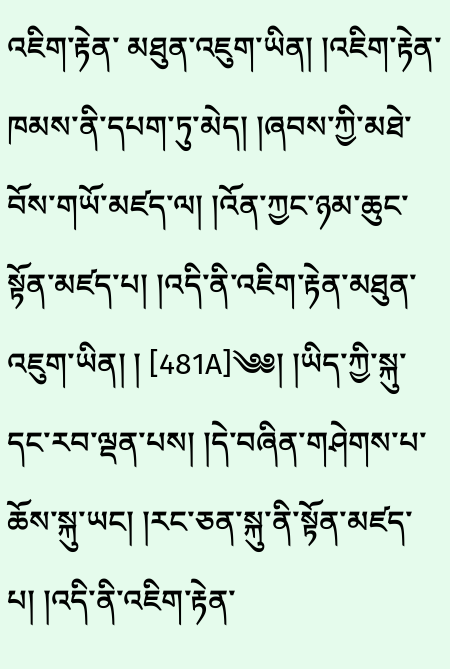འཇིག་རྟེན་ མཐུན་འཇུག་ཡིན། །འཇིག་རྟེན་ཁམས་ནི་དཔག་ཏུ་མེད། །ཞབས་ཀྱི་མཐེ་བོས་གཡོ་མཛད་ལ། །འོན་ཀྱང་ཉམ་ཆུང་སྟོན་མཛད་པ། །འདི་ནི་འཇིག་རྟེན་མཐུན་འཇུག་ཡིན། ། [481A]༄༅། །ཡིད་ཀྱི་སྐུ་དང་རབ་ལྡན་པས། །དེ་བཞིན་གཤེགས་པ་ཆོས་སྐུ་ཡང། །རང་ཅན་སྐུ་ནི་སྟོན་མཛད་པ། །འདི་ནི་འཇིག་རྟེན་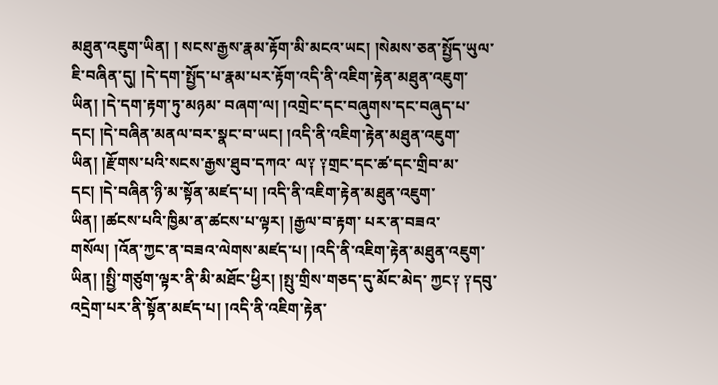མཐུན་འཇུག་ཡིན། ། སངས་རྒྱས་རྣམ་རྟོག་མི་མངའ་ཡང། །སེམས་ཅན་སྤྱོད་ཡུལ་ཇི་བཞིན་དུ། །དེ་དག་སྤྱོད་པ་རྣམ་པར་རྟོག་འདི་ནི་འཇིག་རྟེན་མཐུན་འཇུག་ཡིན། །དེ་དག་རྟག་ཏུ་མཉམ་ བཞག་ལ། །འགྲེང་དང་བཞུགས་དང་བཞུད་པ་དང། །དེ་བཞིན་མནལ་བར་སྣང་བ་ཡང། །འདི་ནི་འཇིག་རྟེན་མཐུན་འཇུག་ཡིན། །རྫོགས་པའི་སངས་རྒྱས་ཐུབ་དཀའ་ ལ༑ ༑གྲང་དང་ཚ་དང་གྲིབ་མ་དང། །དེ་བཞིན་ཉི་མ་སྟོན་མཛད་པ། །འདི་ནི་འཇིག་རྟེན་མཐུན་འཇུག་ཡིན། །ཚངས་པའི་ཁྱིམ་ན་ཚངས་པ་ལྟར། །རྒྱལ་བ་རྟག་ པར་ན་བཟའ་གསོལ། །འོན་ཀྱང་ན་བཟའ་ལེགས་མཛད་པ། །འདི་ནི་འཇིག་རྟེན་མཐུན་འཇུག་ཡིན། །སྤྱི་གཙུག་ལྟར་ནི་མི་མཐོང་ཕྱིར། །སྤུ་གྲིས་གཅད་དུ་མོང་མེད་ ཀྱང༑ ༑དབུ་འདྲེག་པར་ནི་སྟོན་མཛད་པ། །འདི་ནི་འཇིག་རྟེན་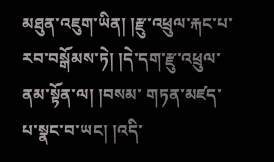མཐུན་འཇུག་ཡིན། །རྫུ་འཕྲུལ་རྐང་པ་རབ་བསྒོམས་ཏེ། །དེ་དག་རྫུ་འཕྲུལ་ནམ་སྟོན་ལ། །བསམ་ གཏན་མཛད་པ་སྣང་བ་ཡང། །འདི་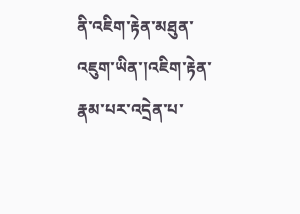ནི་འཇིག་རྟེན་མཐུན་འཇུག་ཡིན་།འཇིག་རྟེན་རྣམ་པར་འདྲེན་པ་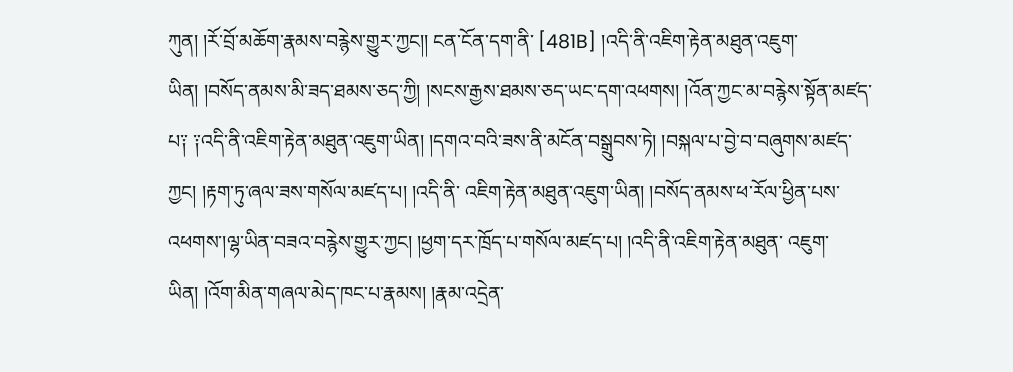ཀུན། །རོ་བྲོ་མཆོག་རྣམས་བརྙེས་གྱུར་ཀྱང།། ངན་ངོན་དག་ནི་ [481B] །འདི་ནི་འཇིག་རྟེན་མཐུན་འཇུག་ཡིན། །བསོད་ནམས་མི་ཟད་ཐམས་ཅད་ཀྱི། །སངས་རྒྱས་ཐམས་ཅད་ཡང་དག་འཕགས། །འོན་ཀྱང་མ་བརྙེས་སྟོན་མཛད་ པ༑ ༑འདི་ནི་འཇིག་རྟེན་མཐུན་འཇུག་ཡིན། །དགའ་བའི་ཟས་ནི་མངོན་བསྒྲུབས་ཏེ། །བསྐལ་པ་བྱེ་བ་བཞུགས་མཛད་ཀྱང། །རྟག་ཏུ་ཞལ་ཟས་གསོལ་མཛད་པ། །འདི་ནི་ འཇིག་རྟེན་མཐུན་འཇུག་ཡིན། །བསོད་ནམས་ཕ་རོལ་ཕྱིན་པས་འཕགས་།ལྷ་ཡིན་བཟའ་བརྙེས་གྱུར་ཀྱང། །ཕྱག་དར་ཁྲོད་པ་གསོལ་མཛད་པ། །འདི་ནི་འཇིག་རྟེན་མཐུན་ འཇུག་ཡིན། །འོག་མིན་གཞལ་མེད་ཁང་པ་རྣམས། །རྣམ་འདྲེན་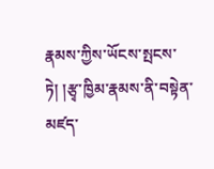རྣམས་ཀྱིས་ཡོངས་སྤངས་ཏེ། །རྩྭ་ཁྱིམ་རྣམས་ནི་བསྟེན་མཛད་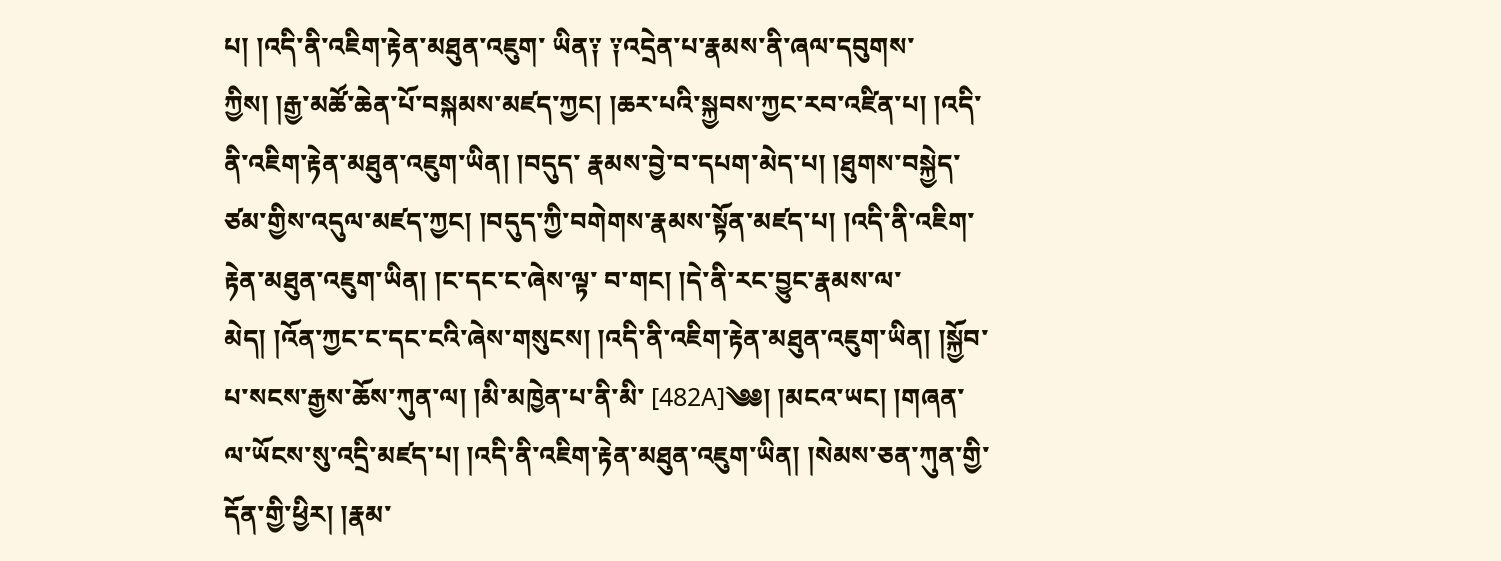པ། །འདི་ནི་འཇིག་རྟེན་མཐུན་འཇུག་ ཡིན༑ ༑འདྲེན་པ་རྣམས་ནི་ཞལ་དབུགས་ཀྱིས། །རྒྱ་མཚོ་ཆེན་པོ་བསྐམས་མཛད་ཀྱང། །ཆར་པའི་སྐྱབས་ཀྱང་རབ་འཛིན་པ། །འདི་ནི་འཇིག་རྟེན་མཐུན་འཇུག་ཡིན། །བདུད་ རྣམས་བྱེ་བ་དཔག་མེད་པ། །ཐུགས་བསྐྱེད་ཙམ་གྱིས་འདུལ་མཛད་ཀྱང། །བདུད་ཀྱི་བགེགས་རྣམས་སྟོན་མཛད་པ། །འདི་ནི་འཇིག་རྟེན་མཐུན་འཇུག་ཡིན། །ང་དང་ང་ཞེས་ལྟ་ བ་གང། །དེ་ནི་རང་བྱུང་རྣམས་ལ་མེད། །འོན་ཀྱང་ང་དང་ངའི་ཞེས་གསུངས། །འདི་ནི་འཇིག་རྟེན་མཐུན་འཇུག་ཡིན། །སྐྱོབ་པ་སངས་རྒྱས་ཆོས་ཀུན་ལ། །མི་མཁྱེན་པ་ནི་མི་ [482A]༄༅། །མངའ་ཡང། །གཞན་ལ་ཡོངས་སུ་འདྲི་མཛད་པ། །འདི་ནི་འཇིག་རྟེན་མཐུན་འཇུག་ཡིན། །སེམས་ཅན་ཀུན་གྱི་དོན་གྱི་ཕྱིར། །རྣམ་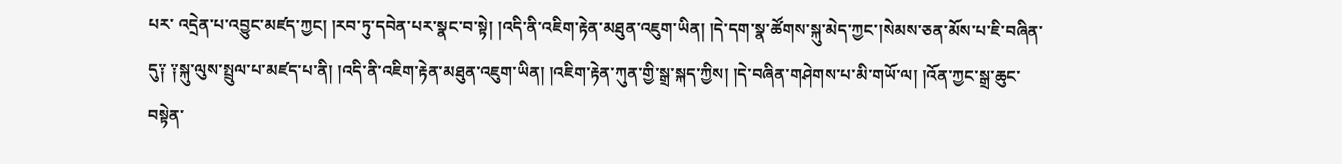པར་ འདྲེན་པ་འབྱུང་མཛད་ཀྱང། །རབ་ཏུ་དབེན་པར་སྣང་བ་སྟེ། །འདི་ནི་འཇིག་རྟེན་མཐུན་འཇུག་ཡིན། །དེ་དག་སྣ་ཚོགས་སྐུ་མེད་ཀྱང་།སེམས་ཅན་མོས་པ་ཇི་བཞིན་ དུ༑ ༑སྐུ་ལུས་སྤྲུལ་པ་མཛད་པ་ནི། །འདི་ནི་འཇིག་རྟེན་མཐུན་འཇུག་ཡིན། །འཇིག་རྟེན་ཀུན་གྱི་སྒྲ་སྐད་ཀྱིས། །དེ་བཞིན་གཤེགས་པ་མི་གཡོ་ལ། །འོན་ཀྱང་སྒྲ་ཆུང་ བསྟེན་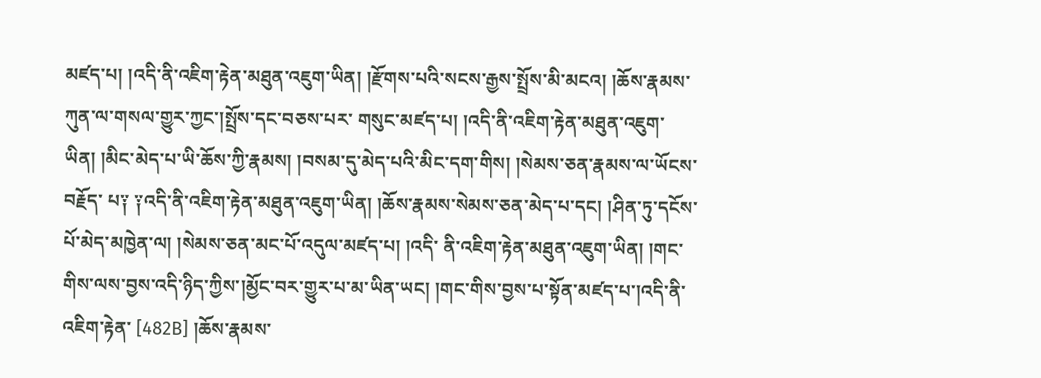མཛད་པ། །འདི་ནི་འཇིག་རྟེན་མཐུན་འཇུག་ཡིན། །རྫོགས་པའི་སངས་རྒྱས་སྤྲོས་མི་མངའ། །ཆོས་རྣམས་ཀུན་ལ་གསལ་གྱུར་ཀྱང་།སྤྲོས་དང་བཅས་པར་ གསུང་མཛད་པ། །འདི་ནི་འཇིག་རྟེན་མཐུན་འཇུག་ཡིན། །མིང་མེད་པ་ཡི་ཆོས་ཀྱི་རྣམས། །བསམ་དུ་མེད་པའི་མིང་དག་གིས། །སེམས་ཅན་རྣམས་ལ་ཡོངས་བརྗོད་ པ༑ ༑འདི་ནི་འཇིག་རྟེན་མཐུན་འཇུག་ཡིན། །ཆོས་རྣམས་སེམས་ཅན་མེད་པ་དང། །ཤིན་ཏུ་དངོས་པོ་མེད་མཁྱེན་ལ། །སེམས་ཅན་མང་པོ་འདུལ་མཛད་པ། །འདི་ ནི་འཇིག་རྟེན་མཐུན་འཇུག་ཡིན། །གང་གིས་ལས་བྱས་འདི་ཉིད་ཀྱིས་།མྱོང་བར་གྱུར་པ་མ་ཡིན་ཡང། །གང་གིས་བྱས་པ་སྟོན་མཛད་པ་།འདི་ནི་འཇིག་རྟེན་ [482B] །ཆོས་རྣམས་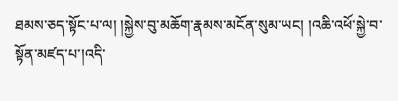ཐམས་ཅད་སྟོང་པ་ལ། །སྐྱེས་བུ་མཆོག་རྣམས་མངོན་སུམ་ཡང། །འཆི་འཕོ་སྐྱེ་བ་སྟོན་མཛད་པ་།འདི་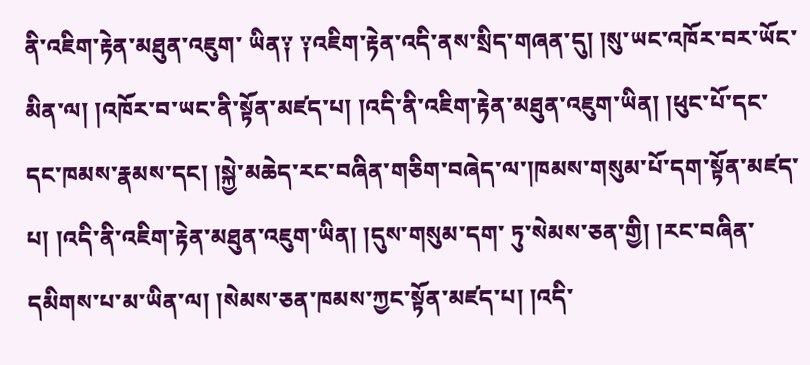ནི་འཇིག་རྟེན་མཐུན་འཇུག་ ཡིན༑ ༑འཇིག་རྟེན་འདི་ནས་སྲིད་གཞན་དུ། །སུ་ཡང་འཁོར་བར་ཡོང་མིན་ལ། །འཁོར་བ་ཡང་ནི་སྟོན་མཛད་པ། །འདི་ནི་འཇིག་རྟེན་མཐུན་འཇུག་ཡིན། །ཕུང་པོ་དང་ དང་ཁམས་རྣམས་དང། །སྐྱེ་མཆེད་རང་བཞིན་གཅིག་བཞེད་ལ་།ཁམས་གསུམ་པོ་དག་སྟོན་མཛད་པ། །འདི་ནི་འཇིག་རྟེན་མཐུན་འཇུག་ཡིན། །དུས་གསུམ་དག་ ཏུ་སེམས་ཅན་གྱི། །རང་བཞིན་དམིགས་པ་མ་ཡིན་ལ། །སེམས་ཅན་ཁམས་ཀྱང་སྟོན་མཛད་པ། །འདི་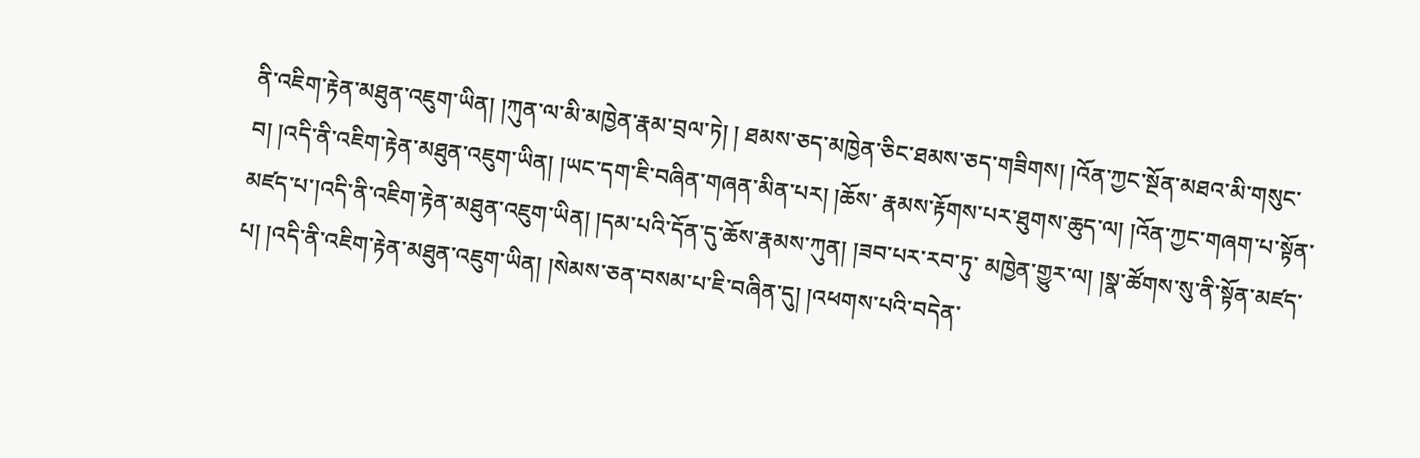ནི་འཇིག་རྟེན་མཐུན་འཇུག་ཡིན། །ཀུན་ལ་མི་མཁྱེན་རྣམ་བྲལ་ཏེ། ། ཐམས་ཅད་མཁྱེན་ཅིང་ཐམས་ཅད་གཟིགས། །འོན་ཀྱང་སྔོན་མཐའ་མི་གསུང་བ། །འདི་ནི་འཇིག་རྟེན་མཐུན་འཇུག་ཡིན། །ཡང་དག་ཇི་བཞིན་གཞན་མིན་པར། །ཆོས་ རྣམས་རྟོགས་པར་ཐུགས་ཆུད་ལ། །འོན་ཀྱང་གཞག་པ་སྟོན་མཛད་པ་།འདི་ནི་འཇིག་རྟེན་མཐུན་འཇུག་ཡིན། །དམ་པའི་དོན་དུ་ཆོས་རྣམས་ཀུན། །ཟབ་པར་རབ་ཏུ་ མཁྱེན་གྱུར་ལ། །སྣ་ཚོགས་སུ་ནི་སྟོན་མཛད་པ། །འདི་ནི་འཇིག་རྟེན་མཐུན་འཇུག་ཡིན། །སེམས་ཅན་བསམ་པ་ཇི་བཞིན་དུ། །འཕགས་པའི་བདེན་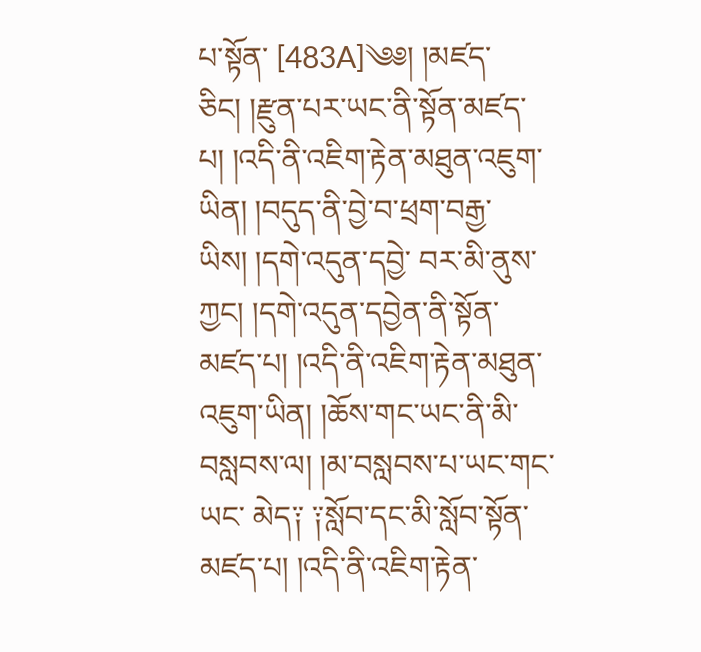པ་སྟོན་ [483A]༄༅། །མཛད་ཅིང། །རྫུན་པར་ཡང་ནི་སྟོན་མཛད་པ། །འདི་ནི་འཇིག་རྟེན་མཐུན་འཇུག་ཡིན། །བདུད་ནི་བྱེ་བ་ཕྲག་བརྒྱ་ཡིས། །དགེ་འདུན་དབྱེ་ བར་མི་ནུས་ཀྱང། །དགེ་འདུན་དབྱེན་ནི་སྟོན་མཛད་པ། །འདི་ནི་འཇིག་རྟེན་མཐུན་འཇུག་ཡིན། །ཆོས་གང་ཡང་ནི་མི་བསླབས་ལ། །མ་བསླབས་པ་ཡང་གང་ཡང་ མེད༑ ༑སློབ་དང་མི་སློབ་སྟོན་མཛད་པ། །འདི་ནི་འཇིག་རྟེན་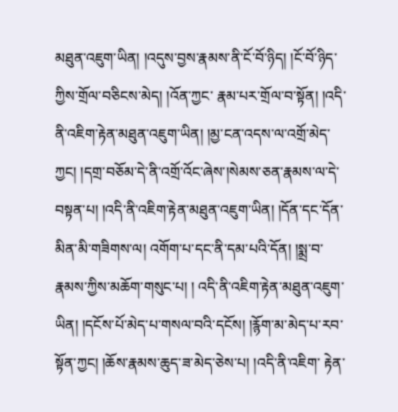མཐུན་འཇུག་ཡིན། །འདུས་བྱས་རྣམས་ནི་ངོ་བོ་ཉིད། །ངོ་བོ་ཉིད་ཀྱིས་གྲོལ་བཅིངས་མེད། །འོན་ཀྱང་ རྣམ་པར་གྲོལ་བ་སྟོན། །འདི་ནི་འཇིག་རྟེན་མཐུན་འཇུག་ཡིན། །མྱ་ངན་འདས་ལ་འགྲོ་མེད་ཀྱང། །དགྲ་བཅོམ་དེ་ནི་འགྲོ་འོང་ཞེས་།སེམས་ཅན་རྣམས་ལ་དེ་ བསྟན་པ། །འདི་ནི་འཇིག་རྟེན་མཐུན་འཇུག་ཡིན། །དོན་དང་དོན་མིན་མི་གཟིགས་ལ། འགོག་པ་དང་ནི་དམ་པའི་དོན། །སྨྲ་བ་རྣམས་ཀྱིས་མཆོག་གསུང་པ། ། འདི་ནི་འཇིག་རྟེན་མཐུན་འཇུག་ཡིན། །དངོས་པོ་མེད་པ་གསལ་བའི་དངོས། །རྙོག་མ་མེད་པ་རབ་སྟོན་ཀྱང། །ཆོས་རྣམས་ཆུད་ཟ་མེད་ཅེས་པ། །འདི་ནི་འཇིག་ རྟེན་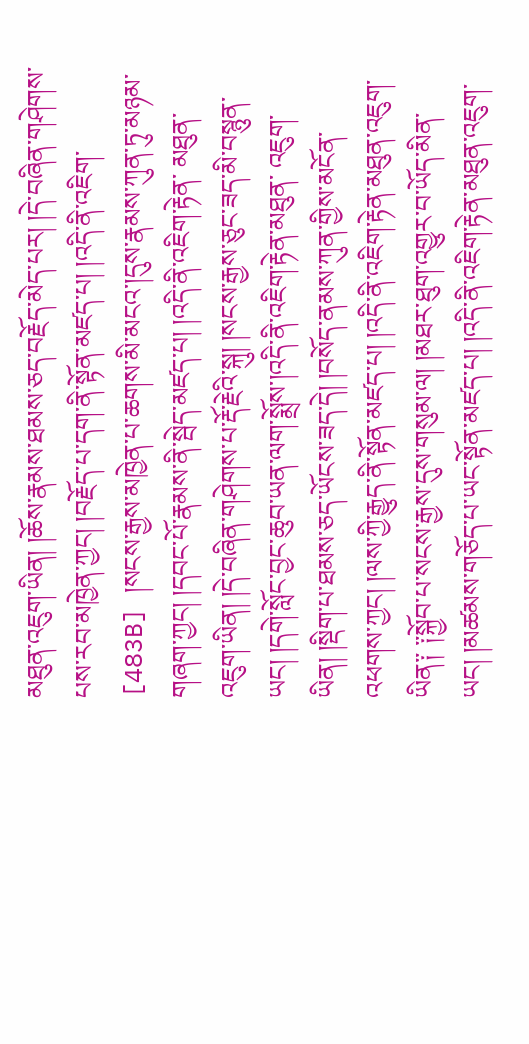མཐུན་འཇུག་ཡིན། །ཆོས་རྣམས་ཐམས་ཅད་བརྗོད་མེད་པར། །དེ་བཞིན་གཤེགས་པས་རབ་མཁྱེན་ཀྱང། །བརྗོད་པ་དག་ནི་སྟོན་མཛད་པ། །འདི་ནི་འཇིག་ [483B] །སངས་རྒྱས་མཁྱེན་པ་ཆགས་མི་མངའ་།དུས་རྣམས་ཀུན་ཏུ་མཉམ་གཞག་ཀྱང། །དབང་པོ་རྣམས་ནི་སྦེད་མཛད་པ། །འདི་ནི་འཇིག་རྟེན་ མཐུན་འཇུག་ཡིན། །དེ་བཞིན་གཤེགས་པ་རྡོ་རྗེའི་སྐུ། །སངས་རྒྱས་ཅུང་ཟད་མི་བསྙུན་ཡང། །དགེ་སློང་བྱང་ཆུབ་ཡན་ལག་སྨྲོས་།འདི་ནི་འཇིག་རྟེན་མཐུན་ འཇུག་ཡིན། །སྡིག་པ་ཐམས་ཅད་ཡོངས་ཟད་དེ། །བསོད་ནམས་ཀུན་གྱིས་མངོན་འཕགས་ཀྱང། །ལས་ཀྱི་རྒྱུད་ནི་སྟོན་མཛད་པ། །འདི་ནི་འཇིག་རྟེན་མཐུན་འཇུག་ ཡིན༑ ༑སྐྱོབ་པ་སངས་རྒྱས་དུས་གསུམ་ལ། །མཐར་ཐུག་འགྱུར་བ་ཡོད་མིན་ཡང། །མཚམས་གཅོད་པ་ཡང་སྟོན་མཛད་པ། །འདི་ནི་འཇིག་རྟེན་མཐུན་འཇུག་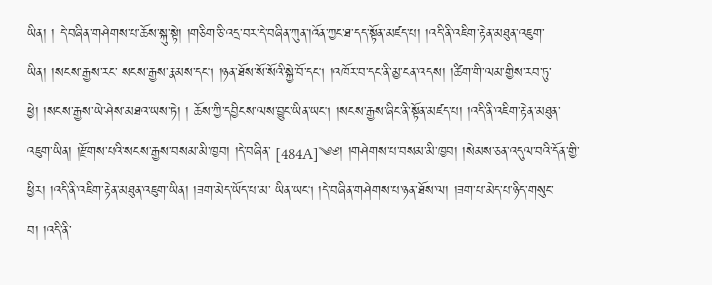ཡིན། ། དེ་བཞིན་གཤེགས་པ་ཆོས་སྐུ་སྟེ། །གཅིག་ཅི་འདྲ་བར་དེ་བཞིན་ཀུན་།འོན་ཀྱང་ཐ་དད་སྟོན་མཛད་པ། །འདི་ནི་འཇིག་རྟེན་མཐུན་འཇུག་ཡིན། །སངས་རྒྱས་རང་ སངས་རྒྱས་རྣམས་དང། །ཉན་ཐོས་སོ་སོའི་སྐྱེ་བོ་དང། །འཁོར་བ་དང་ནི་མྱ་ངན་འདས། །ཚིག་གི་ལམ་གྱིས་རབ་ཏུ་ཕྱེ། །སངས་རྒྱས་ཡེ་ཤེས་མཐའ་ཡས་ཏེ། ། ཆོས་ཀྱི་དབྱིངས་ལས་བྱུང་ཡིན་ཡང། །སངས་རྒྱས་ཞིང་ནི་སྟོན་མཛད་པ། །འདི་ནི་འཇིག་རྟེན་མཐུན་འཇུག་ཡིན། །རྫོགས་པའི་སངས་རྒྱས་བསམ་མི་ཁྱབ། །དེ་བཞིན་ [484A]༄༅། །གཤེགས་པ་བསམ་མི་ཁྱབ། །སེམས་ཅན་འདུལ་བའི་དོན་གྱི་ཕྱིར། །འདི་ནི་འཇིག་རྟེན་མཐུན་འཇུག་ཡིན། །ཟག་མེད་ཡོད་པ་མ་ ཡིན་ཡང། །དེ་བཞིན་གཤེགས་པ་ཉན་ཐོས་ལ། །ཟག་པ་མེད་པ་ཉིད་གསུང་བ། །འདི་ནི་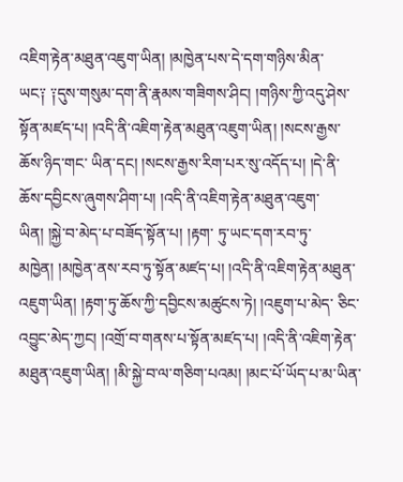འཇིག་རྟེན་མཐུན་འཇུག་ཡིན། །མཁྱེན་པས་དེ་དག་གཉིས་མིན་ ཡང༑ ༑དུས་གསུམ་དག་ནི་རྣམས་གཟིགས་ཤིང། །གཉིས་ཀྱི་འདུ་ཤེས་སྟོན་མཛད་པ། །འདི་ནི་འཇིག་རྟེན་མཐུན་འཇུག་ཡིན། །སངས་རྒྱས་ཆོས་ཉིད་གང་ ཡིན་དང། །སངས་རྒྱས་རིག་པར་སུ་འདོད་པ། །དེ་ནི་ཆོས་དབྱིངས་ཞུགས་ཤིག་པ། །འདི་ནི་འཇིག་རྟེན་མཐུན་འཇུག་ཡིན། །སྐྱེ་བ་མེད་པ་བཟོད་སྟོན་པ། །རྟག་ ཏུ་ཡང་དག་རབ་ཏུ་མཁྱེན། །མཁྱེན་ནས་རབ་ཏུ་སྟོན་མཛད་པ། །འདི་ནི་འཇིག་རྟེན་མཐུན་འཇུག་ཡིན། །རྟག་ཏུ་ཆོས་ཀྱི་དབྱིངས་མཚུངས་ཏེ། །འཇུག་པ་མེད་ ཅིང་འབྱུང་མེད་ཀྱང། །འགྲོ་བ་གནས་པ་སྟོན་མཛད་པ། །འདི་ནི་འཇིག་རྟེན་མཐུན་འཇུག་ཡིན། །མི་སྐྱེ་བ་ལ་གཅིག་པའམ། །མང་པོ་ཡོད་པ་མ་ཡིན་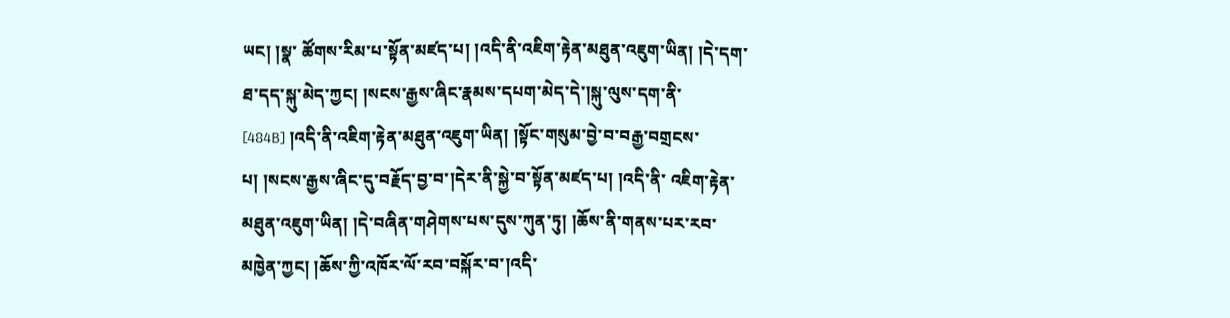ཡང། །སྣ་ ཚོགས་རིམ་པ་སྟོན་མཛད་པ། །འདི་ནི་འཇིག་རྟེན་མཐུན་འཇུག་ཡིན། །དེ་དག་ཐ་དད་སྐུ་མེད་ཀྱང། །སངས་རྒྱས་ཞིང་རྣམས་དཔག་མེད་དེ་།སྐུ་ལུས་དག་ནི་ [484B] །འདི་ནི་འཇིག་རྟེན་མཐུན་འཇུག་ཡིན། །སྟོང་གསུམ་བྱེ་བ་བརྒྱ་བགྲངས་པ། །སངས་རྒྱས་ཞིང་དུ་བརྗོད་བྱ་བ་།དེར་ནི་སྐྱེ་བ་སྟོན་མཛད་པ། །འདི་ནི་ འཇིག་རྟེན་མཐུན་འཇུག་ཡིན། །དེ་བཞིན་གཤེགས་པས་དུས་ཀུན་ཏུ། །ཆོས་ནི་གནས་པར་རབ་མཁྱེན་ཀྱང། །ཆོས་ཀྱི་འཁོར་ལོ་རབ་བསྐོར་བ་།འདི་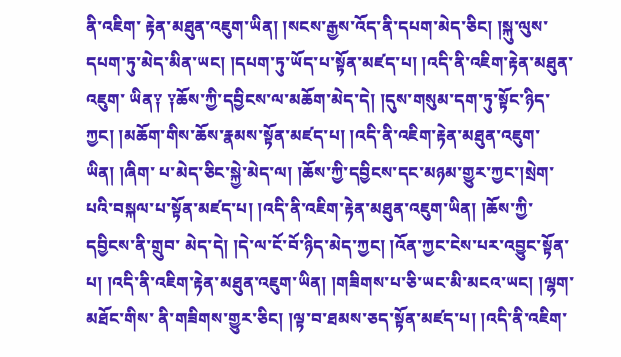ནི་འཇིག་ རྟེན་མཐུན་འཇུག་ཡིན། །སངས་རྒྱས་འོད་ནི་དཔག་མེད་ཅིང། །སྐུ་ལུས་དཔག་ཏུ་མེད་མིན་ཡང། །དཔག་ཏུ་ཡོད་པ་སྟོན་མཛད་པ། །འདི་ནི་འཇིག་རྟེན་མཐུན་འཇུག་ ཡིན༑ ༑ཆོས་ཀྱི་དབྱིངས་ལ་མཆོག་མེད་དེ། །དུས་གསུམ་དག་ཏུ་སྟོང་ཉིད་ཀྱང། །མཆོག་གིས་ཆོས་རྣམས་སྟོན་མཛད་པ། །འདི་ནི་འཇིག་རྟེན་མཐུན་འཇུག་ཡིན། །ཞིག་ པ་མེད་ཅིང་སྐྱེ་མེད་ལ། །ཆོས་ཀྱི་དབྱིངས་དང་མཉམ་གྱུར་ཀྱང་།སྲེག་པའི་བསྐལ་པ་སྟོན་མཛད་པ། །འདི་ནི་འཇིག་རྟེན་མཐུན་འཇུག་ཡིན། །ཆོས་ཀྱི་དབྱིངས་ནི་གྲུབ་ མེད་དེ། །དེ་ལ་ངོ་བོ་ཉིད་མེད་ཀྱང། །འོན་ཀྱང་ངེས་པར་འབྱུང་སྟོན་པ། །འདི་ནི་འཇིག་རྟེན་མཐུན་འཇུག་ཡིན། །གཟིགས་པ་ཅི་ཡང་མི་མངའ་ཡང། །ལྷག་མཐོང་གིས་ ནི་གཟིགས་གྱུར་ཅིང། །ལྟ་བ་ཐམས་ཅད་སྟོན་མཛད་པ། །འདི་ནི་འཇིག་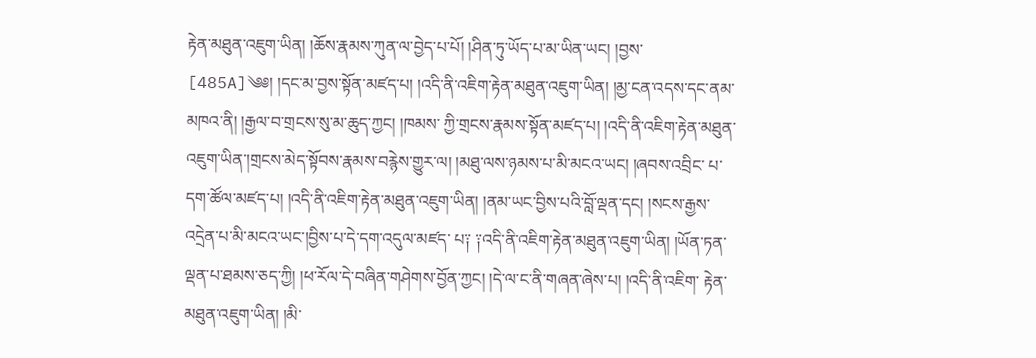རྟེན་མཐུན་འཇུག་ཡིན། །ཆོས་རྣམས་ཀུན་ལ་བྱེད་པ་པོ། །ཤིན་ཏུ་ཡོད་པ་མ་ཡིན་ཡང། །བྱས་ [485A]༄༅། །དང་མ་བྱས་སྟོན་མཛད་པ། །འདི་ནི་འཇིག་རྟེན་མཐུན་འཇུག་ཡིན། །མྱ་ངན་འདས་དང་ནམ་མཁའ་ནི། །རྒྱལ་བ་གྲངས་སུ་མ་ཆུད་ཀྱང། །ཁམས་ ཀྱི་གྲངས་རྣམས་སྟོན་མཛད་པ། །འདི་ནི་འཇིག་རྟེན་མཐུན་འཇུག་ཡིན་།གྲངས་མེད་སྟོབས་རྣམས་བརྙེས་གྱུར་ལ། །མཐུ་ལས་ཉམས་པ་མི་མངའ་ཡང། །ཞབས་འབྲིང་ པ་དག་ཚོལ་མཛད་པ། །འདི་ནི་འཇིག་རྟེན་མཐུན་འཇུག་ཡིན། །ནམ་ཡང་བྱིས་པའི་བློ་ལྡན་དང། །སངས་རྒྱས་འདྲེན་པ་མི་མངའ་ཡང་།བྱིས་པ་དེ་དག་འདུལ་མཛད་ པ༑ ༑འདི་ནི་འཇིག་རྟེན་མཐུན་འཇུག་ཡིན། །ཡོན་ཏན་ལྡན་པ་ཐམས་ཅད་ཀྱི། །ཕ་རོལ་དེ་བཞིན་གཤེགས་བྱོན་ཀྱང། །དེ་ལ་ང་ནི་གཞན་ཞེས་པ། །འདི་ནི་འཇིག་ རྟེན་མཐུན་འཇུག་ཡིན། །མི་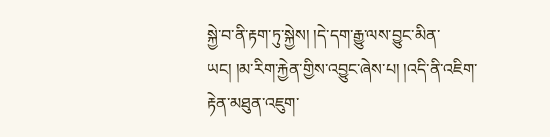སྐྱེ་བ་ནི་རྟག་ཏུ་སྐྱེས། །དེ་དག་རྒྱུ་ལས་བྱུང་མིན་ཡང། །མ་རིག་རྐྱེན་གྱིས་འབྱུང་ཞེས་པ། །འདི་ནི་འཇིག་རྟེན་མཐུན་འཇུག་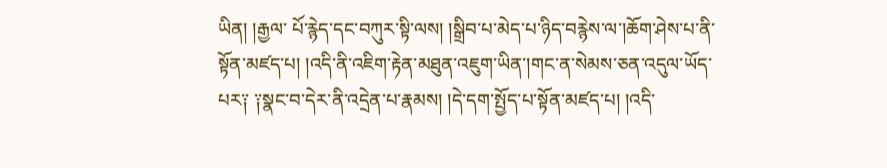ཡིན། །རྒྱལ་ པོ་རྙེད་དང་བཀུར་སྟི་ལས། །སྒྲིབ་པ་མེད་པ་ཉིད་བརྙེས་ལ་།ཆོག་ཤེས་པ་ནི་སྟོན་མཛད་པ། །འདི་ནི་འཇིག་རྟེན་མཐུན་འཇུག་ཡིན་།གང་ན་སེམས་ཅན་འདུལ་ཡོད་ པར༑ ༑སྣང་བ་དེར་ནི་འདྲེན་པ་རྣམས། །དེ་དག་སྤྱོད་པ་སྟོན་མཛད་པ། །འདི་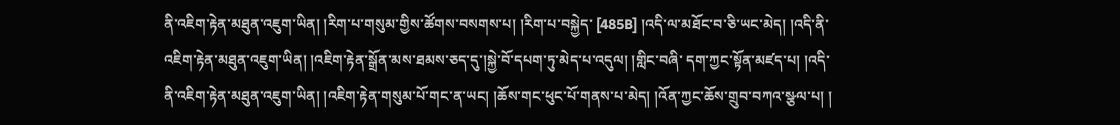ནི་འཇིག་རྟེན་མཐུན་འཇུག་ཡིན། །རིག་པ་གསུམ་གྱིས་ཚོགས་བསགས་པ། །རིག་པ་བསྐྱེད་ [485B] །འདི་ལ་མཐོང་བ་ཅི་ཡང་མེད། །འདི་ནི་འཇིག་རྟེན་མཐུན་འཇུག་ཡིན། །འཇིག་རྟེན་སྒྲོན་མས་ཐམས་ཅད་དུ་།སྐྱེ་བོ་དཔག་ཏུ་མེད་པ་འདུལ། །གླིང་བཞི་ དག་ཀྱང་སྟོན་མཛད་པ། །འདི་ནི་འཇིག་རྟེན་མཐུན་འཇུག་ཡིན། །འཇིག་རྟེན་གསུམ་པོ་གང་ན་ཡང། །ཆོས་གང་ཕུང་པོ་གནས་པ་མེད། །འོན་ཀྱང་ཆོས་གྲུབ་བཀའ་སྩལ་པ། །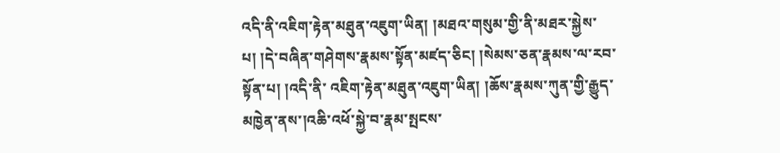འདི་ནི་འཇིག་རྟེན་མཐུན་འཇུག་ཡིན། །མཐའ་གསུམ་གྱི་ནི་མཐར་སྐྱེས་པ། །དེ་བཞིན་གཤེགས་རྣམས་སྟོན་མཛད་ཅིང། །སེམས་ཅན་རྣམས་ལ་རབ་སྟོན་པ། །འདི་ནི་ འཇིག་རྟེན་མཐུན་འཇུག་ཡིན། །ཆོས་རྣམས་ཀུན་གྱི་རྒྱུད་མཁྱེན་ནས་།འཆི་འཕོ་སྐྱེ་བ་རྣམ་སྤངས་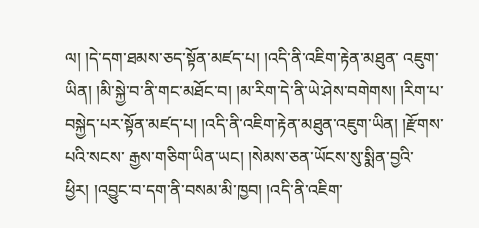ལ། །དེ་དག་ཐམས་ཅད་སྟོན་མཛད་པ། །འདི་ནི་འཇིག་རྟེན་མཐུན་ འཇུག་ཡིན། །མི་སྐྱེ་བ་ནི་གང་མཐོང་བ། །མ་རིག་དེ་ནི་ཡེ་ཤེས་བགེགས། །རིག་པ་བསྐྱེད་པར་སྟོན་མཛད་པ། །འདི་ནི་འཇིག་རྟེན་མཐུན་འཇུག་ཡིན། །རྫོགས་པའི་སངས་ རྒྱས་གཅིག་ཡིན་ཡང། །སེམས་ཅན་ཡོངས་སུ་སྨིན་བྱའི་ཕྱིར། །འབྱུང་བ་དག་ནི་བསམ་མི་ཁྱབ། །འདི་ནི་འཇིག་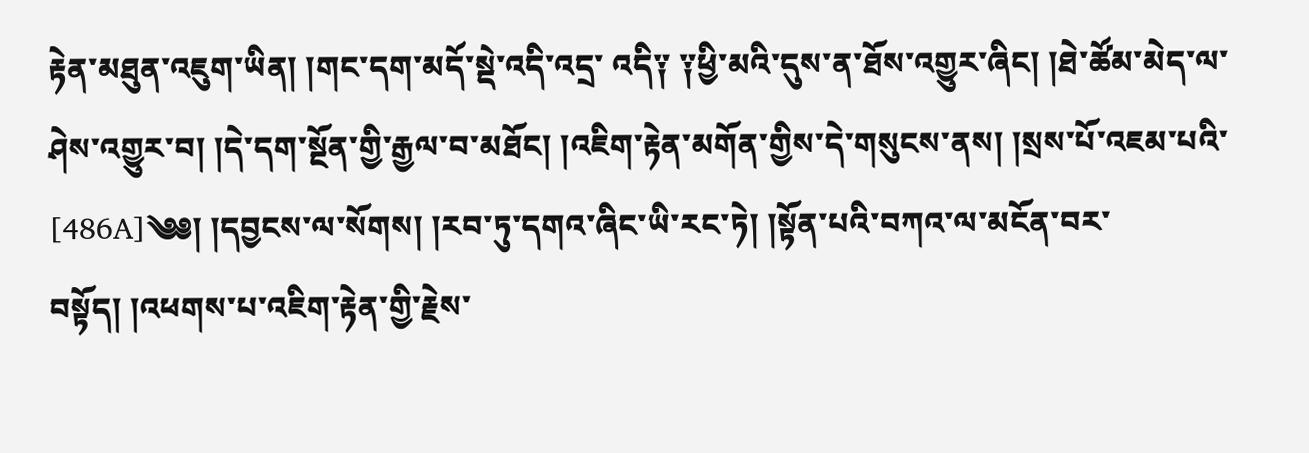རྟེན་མཐུན་འཇུག་ཡིན། །གང་དག་མདོ་སྡེ་འདི་འདྲ་ འདི༑ ༑ཕྱི་མའི་དུས་ན་ཐོས་འགྱུར་ཞིང། །ཐེ་ཚོམ་མེད་ལ་ཤེས་འགྱུར་བ། །དེ་དག་སྔོན་གྱི་རྒྱལ་བ་མཐོང། །འཇིག་རྟེན་མགོན་གྱིས་དེ་གསུངས་ནས། །སྲས་པོ་འཇམ་པའི་ [486A]༄༅། །དབྱངས་ལ་སོགས། །རབ་ཏུ་དགའ་ཞིང་ཡི་རང་ཏེ། །སྟོན་པའི་བཀའ་ལ་མངོན་བར་བསྟོད། །འཕགས་པ་འཇིག་རྟེན་གྱི་རྗེས་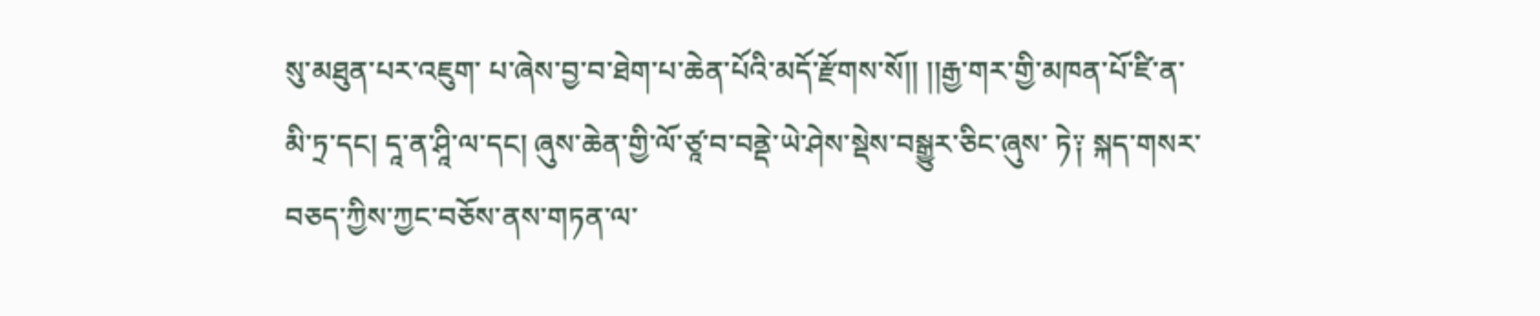སུ་མཐུན་པར་འཇུག་ པ་ཞེས་བྱ་བ་ཐེག་པ་ཆེན་པོའི་མདོ་རྫོགས་སོ།། །།རྒྱ་གར་གྱི་མཁན་པོ་ཛི་ན་མི་ཏྲ་དང། དཱ་ན་ཤཱི་ལ་དང། ཞུས་ཆེན་གྱི་ལོ་ཙཱ་བ་བནྡེ་ཡེ་ཤེས་སྡེས་བསྒྱུར་ཅིང་ཞུས་ ཏེ༑ སྐད་གསར་བཅད་ཀྱིས་ཀྱང་བཅོས་ནས་གཏན་ལ་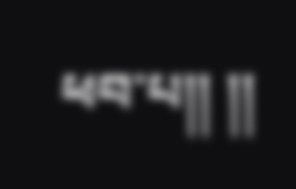ཕབ་པ།། །།